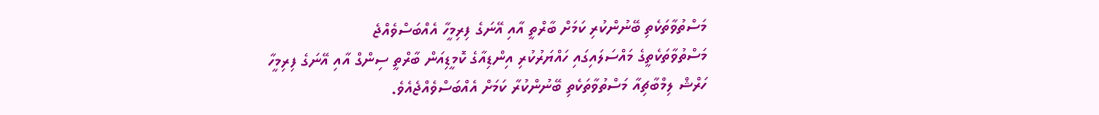މަސްތުވާތަކެތި ބޭނުންކުރި ކަމަށް ބާރްތީ އާއި އޭނަގެ ފިރިމީހާ އެއްބަސްވެއްޖެ
މަސްތުވާތަކެތީގެ މައްސަލައިގައި ހައްޔަރުކުރި އިންޑިއާގެ ކޮމީޑިއަން ބާރްތީ ސިންގް އާއި އޭނަގެ ފިރިމީހާ ހަރްޝް ލިމްބާޗިއާ މަސްތުވާތަކެތި ބޭނުންކުރާ ކަމަށް އެއްބަސްވެއްޖެއެވެ.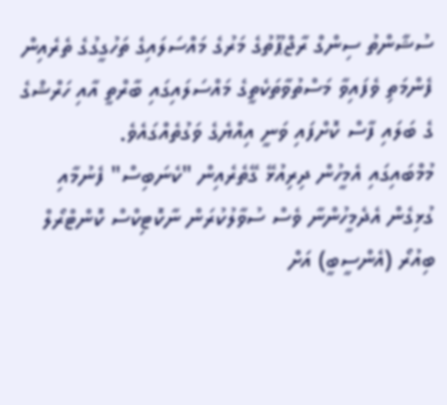ސުޝާންތު ސިންގް ރާޖްޕޫތުގެ މަރުގެ މައްސަލައިގެ ތަހުގީގުގެ ތެރެއިން ފެންމަތި ވެފައިވާ މަސްތުވާތަކެތީގެ މައްސަލައިގައި ބާރްތީ އާއި ހަރްޝްގެ ގެ ބަލައި ފާސް ކޮށްފައި ވަނީ އިއްޔެގެ ވަގުތެއްގައެވެ.
މުމްބައިގައި އެމީހުން ދިރިއުޅޭ ގޭތެރެއިން "ކެނަބިސް" ފެނުމާއި ގުޅިގެން އެދެމީހުންނާ ވެސް ސުވާލުކުރަން ނާކޮޓިކްސް ކޮންޓްރޯލް ބިއުރޯ (އެންސީބީ) އަށް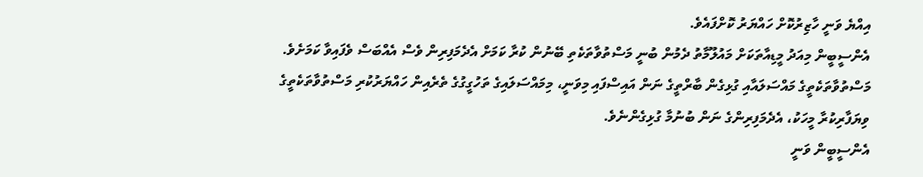އިއްޔެ ވަނީ ހާޒިރުކޮށް ހައްޔަރު ކޮށްފައެވެ.
އެންސީބީން މިއަދު މީޑިއާތަކަށް މައުލޫމާތު ދެމުން ބުނީ މަސްތުވާތަކެތި ބޭނުން ކުރާ ކަމަށް އެދެމަފިރިން ވެސް އެއްބަސް ވެފައިވާ ކަމަށެވެ.
މަސްތުވާތަކެތީގެ މައްސަލައާއި ގުޅިގެން ބާރްތީގެ ނަން އައިސްފައި މިވަނީ، މިމައްސަލައިގެ ތަހުގީގުގެ ތެރެއިން ހައްޔަރުކުރި މަސްތުވާތަކެތީގެ ވިޔަފާރިކުރާ މީހަކު، އެދެމަފިރިންގެ ނަން ބުނުމާ ގުޅިގެންނެވެ.
އެންސީބީން ވަނީ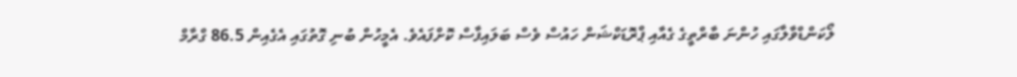ލޯކަންޑްވާލާގައި ހުންނަ ބާރްތީގެ ގެއާއި ޕްރޮޑަކްޝަން ހައުސް ވެސް ބަލައިފާސް ކޮށްފައެވެ. އެމީހުން ބުނި ގޮތުގައި އެގެއިން 86.5 ގްރާމް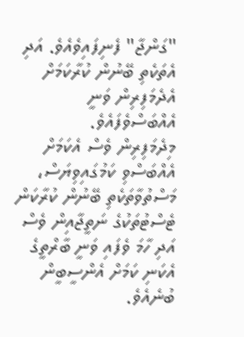"ގަންޖާ" ފެނިފައިވެއެވެ. އަދި އެތަކެތި ބޭނުން ކުރާކަމަށް އެދެމަފިރިން ވަނީ އެއްބަސްވެފައެވެ.
މިދެމަފިރިން ވެސް އެކަމަށް އެއްބަސްވި ކަމުގައިވިޔަސް، މަސްތުވާތަކެތި ބޭނުން ކުރާކަން ޓެސްޓުތަކުގެ ނަތީޖާއިން ވެސް އަދި ހާމަ ވެފައި ވަނީ ބާރްތީގެ އެކަނި ކަމަށް އެންސީބީން ބުނެއެވެ.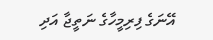އޭނަގެ ފިރިމީހާގެ ނަތީޖާ އަދި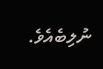ނުލިބެއެވެ.